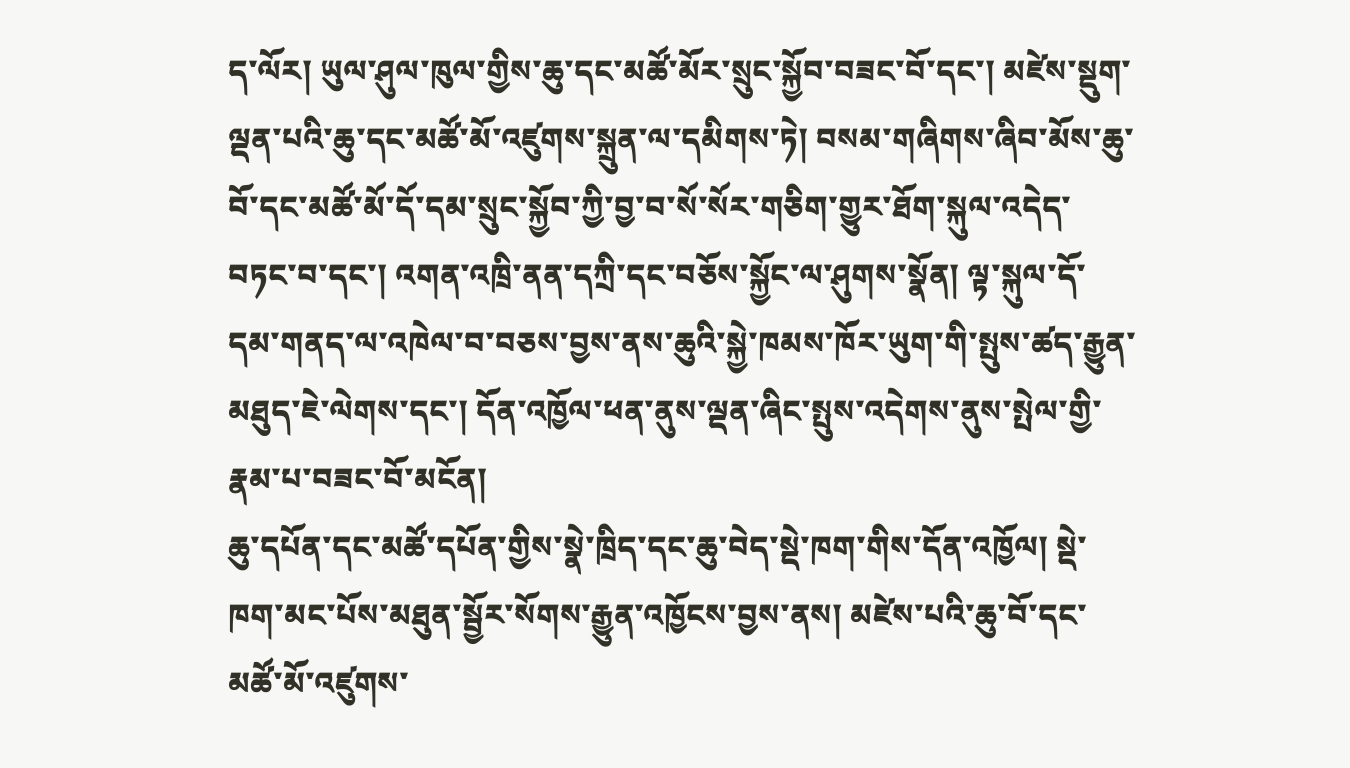ད་ལོར། ཡུལ་ཤུལ་ཁུལ་གྱིས་ཆུ་དང་མཚོ་མོར་སྲུང་སྐྱོབ་བཟང་བོ་དང་། མཛེས་སྡུག་ལྡན་པའི་ཆུ་དང་མཚོ་མོ་འཛུགས་སྐྲུན་ལ་དམིགས་ཏེ། བསམ་གཞིགས་ཞིབ་མོས་ཆུ་བོ་དང་མཚོ་མོ་དོ་དམ་སྲུང་སྐྱོབ་ཀྱི་བྱ་བ་སོ་སོར་གཅིག་གྱུར་ཐོག་སྐུལ་འདེད་བཏང་བ་དང་། འགན་འཁྲི་ནན་དཀྲི་དང་བཅོས་སྐྱོང་ལ་ཤུགས་སྣོན། ལྟ་སྐུལ་དོ་དམ་གནད་ལ་འཁེལ་བ་བཅས་བྱས་ནས་ཆུའི་སྐྱེ་ཁམས་ཁོར་ཡུག་གི་སྤུས་ཚད་རྒྱུན་མཐུད་ཇེ་ལེགས་དང་། དོན་འཁྱོལ་ཕན་ནུས་ལྡན་ཞིང་སྤུས་འདེགས་ནུས་སྤེལ་གྱི་རྣམ་པ་བཟང་བོ་མངོན།
ཆུ་དཔོན་དང་མཚོ་དཔོན་གྱིས་སྣེ་ཁྲིད་དང་ཆུ་བེད་སྡེ་ཁག་གིས་དོན་འཁྱོལ། སྡེ་ཁག་མང་པོས་མཐུན་སྦྱོར་སོགས་རྒྱུན་འཁྱོངས་བྱས་ནས། མཛེས་པའི་ཆུ་བོ་དང་མཚོ་མོ་འཛུགས་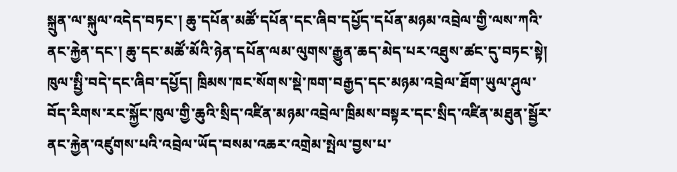སྐྲུན་ལ་སྐུལ་འདེད་བཏང་། ཆུ་དཔོན་མཚོ་དཔོན་དང་ཞིབ་དཔྱོད་དཔོན་མཉམ་འབྲེལ་གྱི་ལས་ཀའི་ནང་རྐྱེན་དང་། ཆུ་དང་མཚོ་མོའི་ཉེན་དཔོན་ལམ་ལུགས་རྒྱུན་ཆད་མེད་པར་འཐུས་ཚང་དུ་བཏང་སྟེ། ཁུལ་སྤྱི་བདེ་དང་ཞིབ་དཔྱོད། ཁྲིམས་ཁང་སོགས་སྡེ་ཁག་བརྒྱད་དང་མཉམ་འབྲེལ་ཐོག་ཡུལ་ཤུལ་བོད་རིགས་རང་སྐྱོང་ཁུལ་གྱི་ཆུའི་སྲིད་འཛིན་མཉམ་འབྲེལ་ཁྲིམས་བསྟར་དང་སྲིད་འཛིན་མཐུན་སྦྱོར་ནང་རྐྱེན་འཛུགས་པའི་འབྲེལ་ཡོད་བསམ་འཆར་འགྲེམ་སྤེལ་བྱས་པ་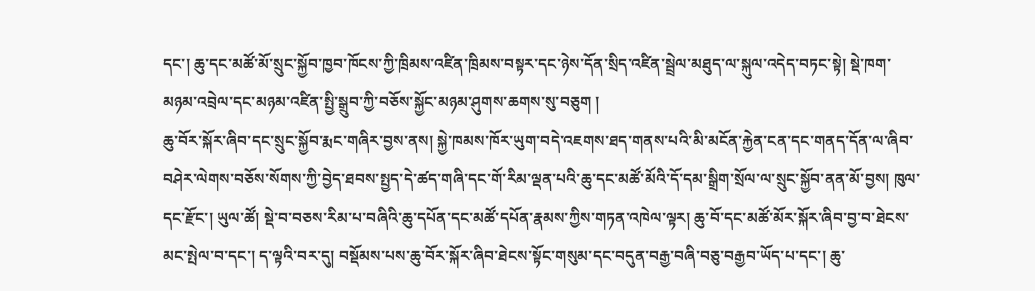དང་། ཆུ་དང་མཚོ་མོ་སྲུང་སྐྱོབ་ཁྱབ་ཁོངས་ཀྱི་ཁྲིམས་འཛིན་ཁྲིམས་བསྟར་དང་ཉེས་དོན་སྲིད་འཛིན་སྦྲེལ་མཐུད་ལ་སྐུལ་འདེད་བཏང་སྟེ། སྡེ་ཁག་མཉམ་འབྲེལ་དང་མཉམ་འཛིན་སྤྱི་སྒྲུབ་ཀྱི་བཅོས་སྐྱོང་མཉམ་ཤུགས་ཆགས་སུ་བཅུག །
ཆུ་བོར་སྐོར་ཞིབ་དང་སྲུང་སྐྱོབ་རྨང་གཞིར་བྱས་ནས། སྐྱེ་ཁམས་ཁོར་ཡུག་བདེ་འཇགས་ཐད་གནས་པའི་མི་མངོན་རྐྱེན་ངན་དང་གནད་དོན་ལ་ཞིབ་བཤེར་ལེགས་བཅོས་སོགས་ཀྱི་བྱེད་ཐབས་སྤྱད་དེ་ཚད་གཞི་དང་གོ་རིམ་ལྡན་པའི་ཆུ་དང་མཚོ་མོའི་དོ་དམ་སྒྲིག་སྲོལ་ལ་སྲུང་སྐྱོབ་ནན་མོ་བྱས། ཁུལ་དང་རྫོང་། ཡུལ་ཚོ། སྡེ་བ་བཅས་རིམ་པ་བཞིའི་ཆུ་དཔོན་དང་མཚོ་དཔོན་རྣམས་ཀྱིས་གཏན་འཁེལ་ལྟར། ཆུ་བོ་དང་མཚོ་མོར་སྐོར་ཞིབ་བྱ་བ་ཐེངས་མང་སྤེལ་བ་དང་། ད་ལྟའི་བར་དུ། བསྡོམས་པས་ཆུ་བོར་སྐོར་ཞིབ་ཐེངས་སྟོང་གསུམ་དང་བདུན་བརྒྱ་བཞི་བཅུ་བརྒྱབ་ཡོད་པ་དང་། ཆུ་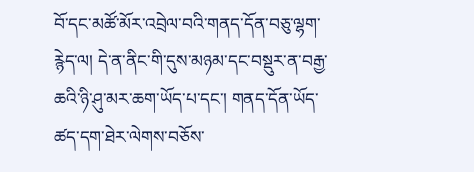བོ་དང་མཚོ་མོར་འབྲེལ་བའི་གནད་དོན་བཅུ་ལྷག་རྙེད་ལ། དེ་ན་ནིང་གི་དུས་མཉམ་དང་བསྡུར་ན་བརྒྱ་ཆའི་ཉི་ཤུ་མར་ཆག་ཡོད་པ་དང་། གནད་དོན་ཡོད་ཚད་དག་ཐེར་ལེགས་བཅོས་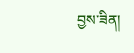བྱས་ཟིན།